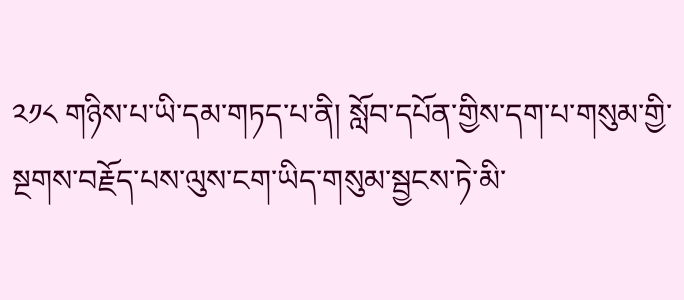༢༡༨ གཉིས་པ་ཡི་དམ་གཏད་པ་ནི། སློབ་དཔོན་གྱིས་དག་པ་གསུམ་གྱི་སྔགས་བརྗོད་པས་ལུས་ངག་ཡིད་གསུམ་སྦྱངས་ཏེ་མི་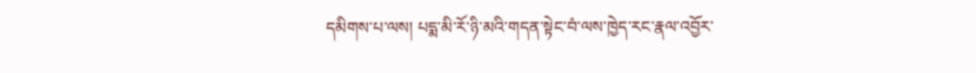དམིགས་པ་ལས། པདྨ་མི་རོ་ཉི་མའི་གདན་སྟེང་བཾ་ལས་ཁྱེད་རང་རྣལ་འབྱོར་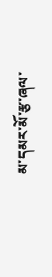མ་དམར་མོ་རྩ་ཞལ་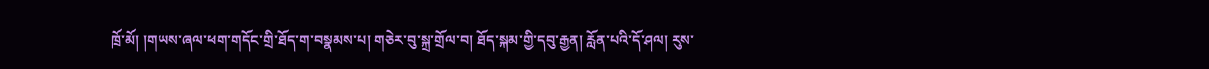ཁྲོ་མོ། །གཡས་ཞལ་ཕག་གདོང་གྲི་ཐོད་ག་བསྣམས་པ། གཅེར་བུ་སྐྲ་གྲོལ་བ། ཐོད་སྐམ་གྱི་དབུ་རྒྱན། རློན་པའི་དོ་ཤལ། རུས་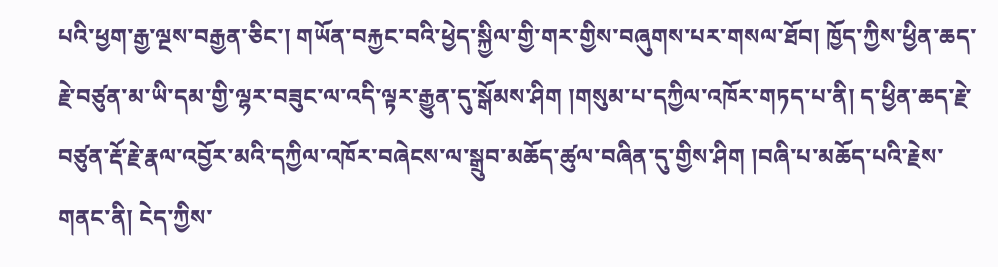པའི་ཕྱག་རྒྱ་ལྔས་བརྒྱན་ཅིང་། གཡོན་བརྐྱང་བའི་ཕྱེད་སྐྱིལ་གྱི་གར་གྱིས་བཞུགས་པར་གསལ་ཐོབ། ཁྱོད་ཀྱིས་ཕྱིན་ཆད་རྗེ་བཙུན་མ་ཡི་དམ་གྱི་ལྷར་བཟུང་ལ་འདི་ལྟར་རྒྱུན་དུ་སྒོམས་ཤིག །གསུམ་པ་དཀྱིལ་འཁོར་གཏད་པ་ནི། ད་ཕྱིན་ཆད་རྗེ་བཙུན་རྡོ་རྗེ་རྣལ་འབྱོར་མའི་དཀྱིལ་འཁོར་བཞེངས་ལ་སྒྲུབ་མཆོད་ཚུལ་བཞིན་དུ་གྱིས་ཤིག །བཞི་པ་མཆོད་པའི་རྗེས་གནང་ནི། ངེད་ཀྱིས་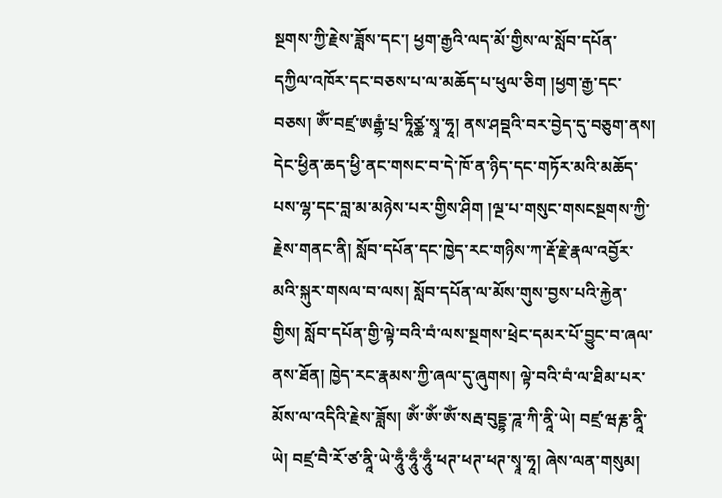སྔགས་ཀྱི་རྗེས་ཟློས་དང་། ཕྱག་རྒྱའི་ལད་མོ་གྱིས་ལ་སློབ་དཔོན་དཀྱིལ་འཁོར་དང་བཅས་པ་ལ་མཆོད་པ་ཕུལ་ཅིག །ཕྱག་རྒྱ་དང་བཅས། ༀ་བཛྲ་ཨརྒྷཾ་པྲ་ཏཱིཙྪ་སྭཱ་ཧཱ། ནས་ཤབྡའི་བར་བྱེད་དུ་བཅུག་ནས། དེང་ཕྱིན་ཆད་ཕྱི་ནང་གསང་བ་དེ་ཁོ་ན་ཉིད་དང་གཏོར་མའི་མཆོད་པས་ལྷ་དང་བླ་མ་མཉེས་པར་གྱིས་ཤིག །ལྔ་པ་གསུང་གསངསྔགས་ཀྱི་རྗེས་གནང་ནི། སློབ་དཔོན་དང་ཁྱེད་རང་གཉིས་ཀ་རྡོ་རྗེ་རྣལ་འབྱོར་མའི་སྐུར་གསལ་བ་ལས། སློབ་དཔོན་ལ་མོས་གུས་བྱས་པའི་རྐྱེན་གྱིས། སློབ་དཔོན་གྱི་ལྟེ་བའི་བཾ་ལས་སྔགས་ཕྲེང་དམར་པོ་བྱུང་བ་ཞལ་ནས་ཐོན། ཁྱེད་རང་རྣམས་ཀྱི་ཞལ་དུ་ཞུགས། ལྟེ་བའི་བཾ་ལ་ཐིམ་པར་མོས་ལ་འདིའི་རྗེས་ཟློས། ༀ་ༀ་ༀ་སརྦ་བུདྡྷ་ཌཱ་ཀི་ནཱི་ཡེ། བཛྲ་ཝརྞ་ནཱི་ཡེ། བཛྲ་བཻ་རོ་ཙ་ནཱི་ཡེ་ཧཱུྃ་ཧཱུྃ་ཧཱུྃ་ཕཊ་ཕཊ་ཕཊ་སྭཱ་ཧཱ། ཞེས་ལན་གསུམ།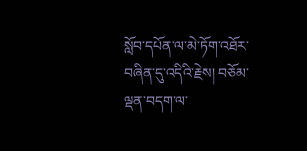སློབ་དཔོན་ལ་མེ་ཏོག་འཐོར་བཞིན་དུ་འདིའི་རྗེས། བཅོམ་ལྡན་བདག་ལ་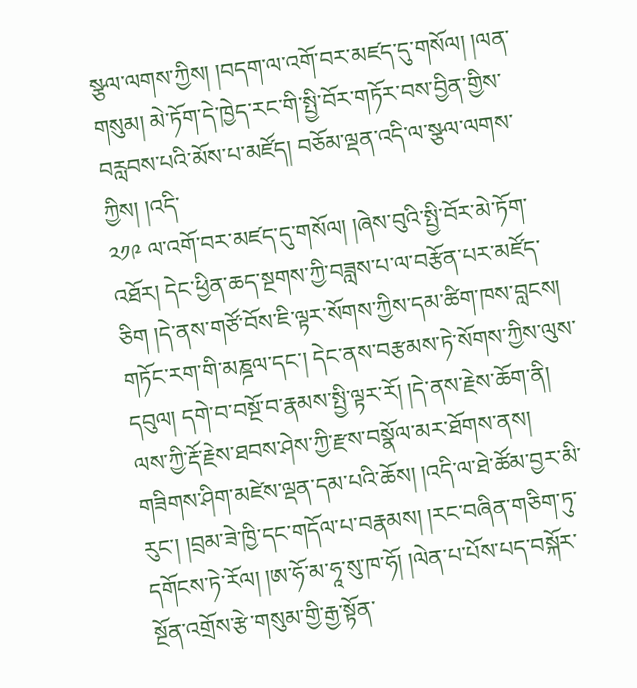སྩལ་ལགས་ཀྱིས། །བདག་ལ་འགོ་བར་མཛད་དུ་གསོལ། །ལན་གསུམ། མེ་ཏོག་དེ་ཁྱེད་རང་གི་སྤྱི་བོར་གཏོར་བས་བྱིན་གྱིས་བརླབས་པའི་མོས་པ་མཛོད། བཅོམ་ལྡན་འདི་ལ་སྩལ་ལགས་ཀྱིས། །འདི་
༢༡༩ ལ་འགོ་བར་མཛད་དུ་གསོལ། །ཞེས་བུའི་སྤྱི་བོར་མེ་ཏོག་འཐོར། དེང་ཕྱིན་ཆད་སྔགས་ཀྱི་བཟླས་པ་ལ་བརྩོན་པར་མཛོད་ཅིག །དེ་ནས་གཙོ་བོས་ཇི་ལྟར་སོགས་ཀྱིས་དམ་ཚིག་ཁས་བླངས། གཏོང་རག་གི་མཎྜལ་དང་། དེང་ནས་བརྩམས་ཏེ་སོགས་ཀྱིས་ལུས་དབུལ། དགེ་བ་བསྔོ་བ་རྣམས་སྤྱི་ལྟར་རོ། །དེ་ནས་རྗེས་ཆོག་ནི། ལས་ཀྱི་རྡོ་རྗེས་ཐབས་ཤེས་ཀྱི་རྫས་བསྣོལ་མར་ཐོགས་ནས། གཟིགས་ཤིག་མཛེས་ལྡན་དམ་པའི་ཆོས། །འདི་ལ་ཐེ་ཚོམ་བྱར་མི་རུང་། །བྲམ་ཟེ་ཁྱི་དང་གདོལ་པ་བརྣམས། །རང་བཞིན་གཅིག་ཏུ་དགོངས་ཏེ་རོལ། །ཨ་ཧོ་མ་ཧཱ་སུ་ཁ་ཧོ། །ལེན་པ་པོས་པད་བསྐོར་སྔོན་འགྲོས་རྩེ་གསུམ་གྱི་རྒྱ་སྟོན་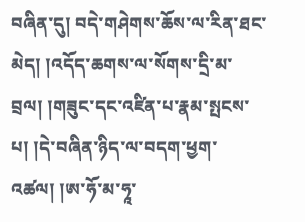བཞིན་དུ། བདེ་གཤེགས་ཆོས་ལ་རིན་ཐང་མེད། །འདོད་ཆགས་ལ་སོགས་དྲི་མ་བྲལ། །གཟུང་དང་འཛིན་པ་རྣམ་སྤངས་པ། །དེ་བཞིན་ཉིད་ལ་བདག་ཕྱག་འཚལ། །ཨ་ཧོ་མ་ཧཱ་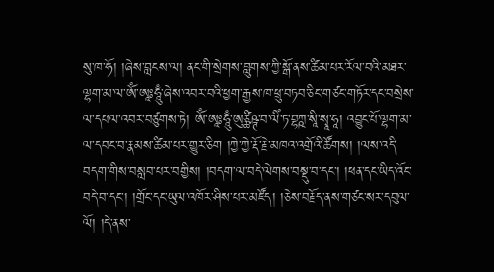སུ་ཁ་ཧོ། །ཞེས་བླངས་ལ། ནང་གི་སྲེགས་བླུགས་ཀྱི་སྒོ་ནས་ཚིམ་པར་རོལ་བའི་མཐར་ལྷག་མ་ལ་ༀ་ཨཱཿཧཱུྃ་ཞེས་འབར་བའི་ཕྱག་རྒྱས་ཁ་ཕྲུ་བཏབ་ཅིང་གཙང་གཏོར་དང་བསྲེས་ལ་དཔལ་འབར་བཙུགས་ཏེ། ༀ་ཨཱཿཧཱུྃ་ཨུཙྪིཥྚ་བ་ལིཾ་ཏ་བྷཀྵ་སཱི་སྭཱ་ཧཱ། འབྱུང་པོ་ལྷག་མ་ལ་དབང་བ་རྣམས་ཚིམ་པར་གྱུར་ཅིག །ཀྱེ་ཀྱེ་རྡོ་རྗེ་མཁའ་འགྲོའི་ཚོགས། །ལས་འདི་བདག་གིས་བསླབ་པར་བགྱིས། །བདག་ལ་བདེ་ལེགས་བསྡུ་བ་དང་། །ཕན་དང་ཡིད་འོང་བདེ་བ་དང་། །གྲོང་དང་ཡུལ་འཁོར་ཤིས་པར་མཛོད། །ཅེས་བརྗོད་ནས་གཙང་སར་དབུལ་ལོ། །དེ་ནས་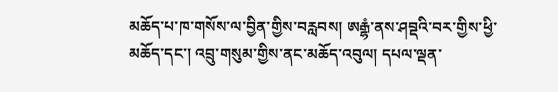མཆོད་པ་ཁ་གསོས་ལ་བྱིན་གྱིས་བརླབས། ཨརྒྷཾ་ནས་ཤབྡའི་བར་གྱིས་ཕྱི་མཆོད་དང་། འབྲུ་གསུམ་གྱིས་ནང་མཆོད་འབུལ། དཔལ་ལྡན་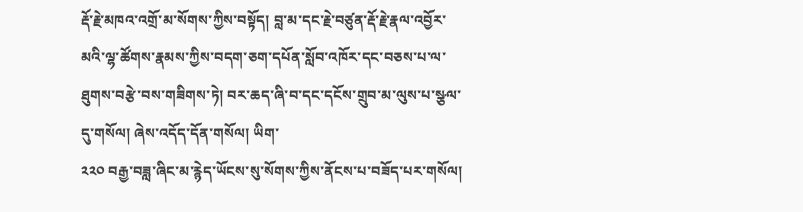རྡོ་རྗེ་མཁའ་འགྲོ་མ་སོགས་ཀྱིས་བསྟོད། བླ་མ་དང་རྗེ་བཙུན་རྡོ་རྗེ་རྣལ་འབྱོར་མའི་ལྷ་ཚོགས་རྣམས་ཀྱིས་བདག་ཅག་དཔོན་སློབ་འཁོར་དང་བཅས་པ་ལ་ཐུགས་བརྩེ་བས་གཟིགས་ཏེ། བར་ཆད་ཞི་བ་དང་དངོས་གྲུབ་མ་ལུས་པ་སྩལ་དུ་གསོལ། ཞེས་འདོད་དོན་གསོལ། ཡིག་
༢༢༠ བརྒྱ་བཟླ་ཞིང་མ་རྙེད་ཡོངས་སུ་སོགས་ཀྱིས་ནོངས་པ་བཟོད་པར་གསོལ།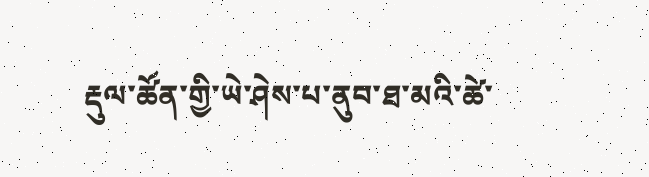རྡུལ་ཚོན་གྱི་ཡེ་ཤེས་པ་ནུབ་ཐ་མའི་ཚེ་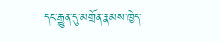དང་རྒྱུན་དུ་མགྲོན་རྣམས་ཁྱེད་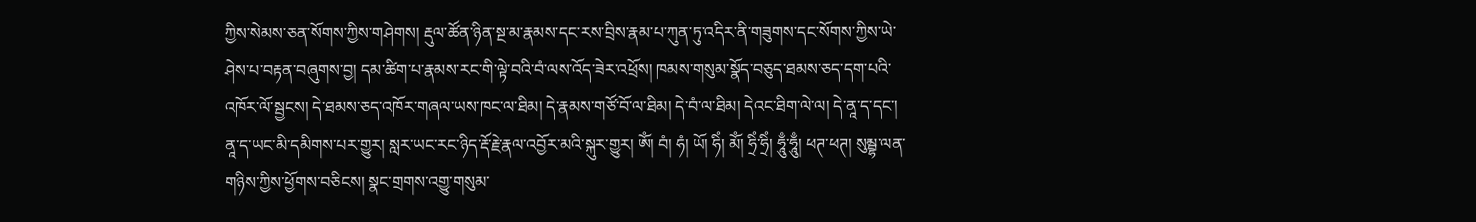ཀྱིས་སེམས་ཅན་སོགས་ཀྱིས་གཤེགས། རྡུལ་ཚོན་ཉིན་སྔ་མ་རྣམས་དང་རས་བྲིས་རྣམ་པ་ཀུན་ཏུ་འདིར་ནི་གཟུགས་དང་སོགས་ཀྱིས་ཡེ་ཤེས་པ་བརྟན་བཞུགས་བྱ། དམ་ཚིག་པ་རྣམས་རང་གི་ལྟེ་བའི་བཾ་ལས་འོད་ཟེར་འཕྲོས། ཁམས་གསུམ་སྣོད་བཅུད་ཐམས་ཅད་དག་པའི་འཁོར་ལོ་སྦྱངས། དེ་ཐམས་ཅད་འཁོར་གཞལ་ཡས་ཁང་ལ་ཐིམ། དེ་རྣམས་གཙོ་བོ་ལ་ཐིམ། དེ་བཾ་ལ་ཐིམ། དེའང་ཐིག་ལེ་ལ། དེ་ནཱ་ད་དང་། ནཱ་ད་ཡང་མི་དམིགས་པར་གྱུར། སླར་ཡང་རང་ཉིད་རྡོ་རྗེ་རྣལ་འབྱོར་མའི་སྐུར་གྱུར། ༀ། བཾ། ཧཾ། ཡོ། ཧིཾ། མོཾ། ཧྲིཾ་ཧྲིཾ། ཧཱུྃ་ཧཱུྃ། ཕཊ་ཕཊ། སུམྦྷ་ལན་གཉིས་ཀྱིས་ཕྱོགས་བཅིངས། སྣང་གྲགས་འགྱུ་གསུམ་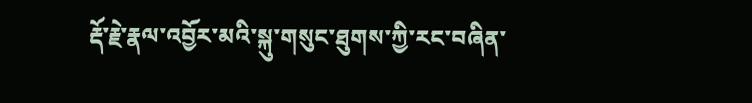རྡོ་རྗེ་རྣལ་འབྱོར་མའི་སྐུ་གསུང་ཐུགས་ཀྱི་རང་བཞིན་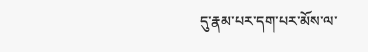དུ་རྣམ་པར་དག་པར་མོས་ལ་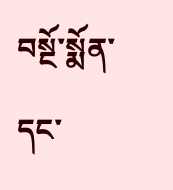བསྔོ་སྨོན་དང་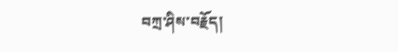བཀྲ་ཤིས་བརྗོད།